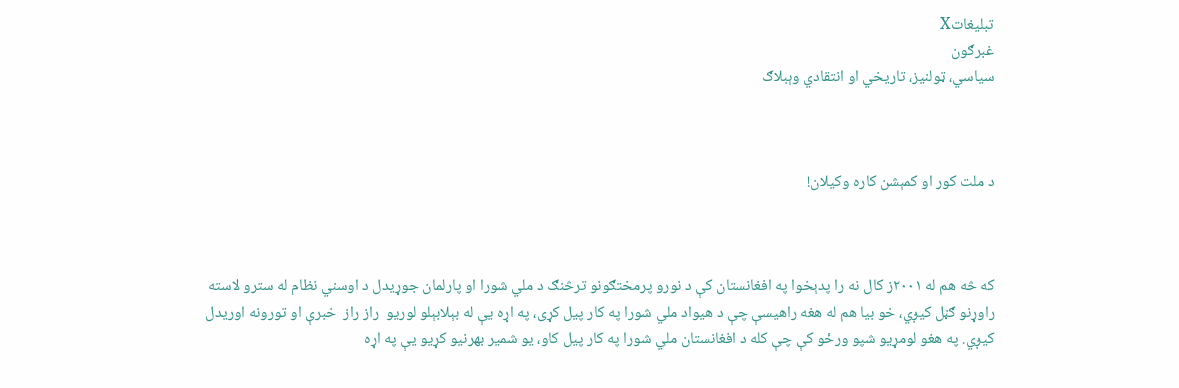تبليغاتX
غبرګون
سياسي، ټولنيز، تاريخي او انتقادي وېبلاګ



د ملت كور او كمېشن كاره وكيلان!



كه څه هم له ۲۰۰۱ز كال نه را پدېخوا په افغانستان كې د نورو پرمختګونو ترڅنګ د ملي شورا او پارلمان جوړيدل د اوسني نظام له سترو لاسته راوړنو ګڼل كيږي، خو بيا هم له هغه راهيسې چې د هيواد ملي شورا په كار پيل كړى، په اړه يې له بېلابېلو لوريو  راز راز  خبرې او تورونه اوريدل كيږي. په هغو لومړيو شپو ورځو كې چې كله د افغانستان ملي شورا په كار پيل كاو، يو شمير بهرنيو كړيو يې په اړه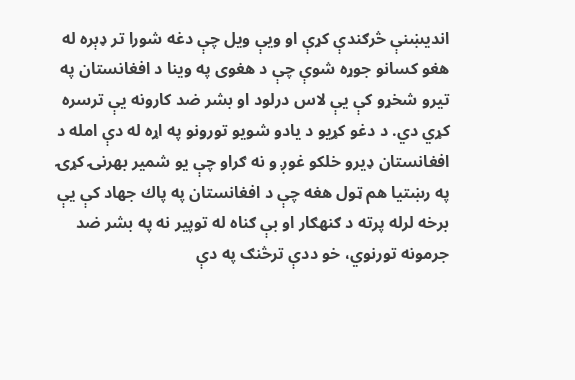انديښنې څرګندې كړې او ويې ويل چې دغه شورا تر ډېره له هغو كسانو جوړه شوې چې د هغوى په وينا د افغانستان په تيرو شخړو كې يې لاس درلود او بشر ضد كارونه يې ترسره كړي دي. د دغو كړيو د يادو شويو تورونو په اړه له دې امله د افغانستان ډيرو خلكو غوږ و نه ګراو چې يو شمير بهرنۍ كړۍ په رښتيا هم ټول هغه چې د افغانستان په پاك جهاد كې يې برخه لرله پرته د ګنهګار او بې ګناه له توپير نه په بشر ضد جرمونه تورنوي، خو ددې ترڅنګ په دې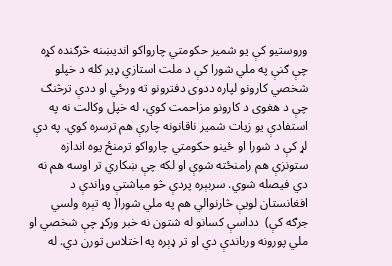وروستيو كې يو شمير حكومتي چارواكو انديښنه څرګنده كړه چې ګنې په ملي شورا كې د ملت استازي ډير كله د خپلو شخصي كارونو لپاره ددوى دفترونو ته ورځي او ددې ترڅنګ چې د هغوى د كارونو مزاحمت كوي، له خپل وكالت نه په استفادې يو زيات شمير ناقانونه چارې هم ترسره كوي. په دې لړ كې د شورا او ځينو حكومتي چارواكو ترمنځ يوه اندازه ستونزې هم رامنځته شوې او لكه چې ښكاري تر اوسه هم نه دي فيصله شوي. سربېره پردې څو مياشتې وړاندې د افغانستان لويې څارنوالي هم په ملي شورا( په تېره ولسي جرګه كې)  دداسې كسانو له شتون نه خبر وركړ چې شخصي او ملي پورونه ورباندې دي او تر ډېره په اختلاس تورن دي. له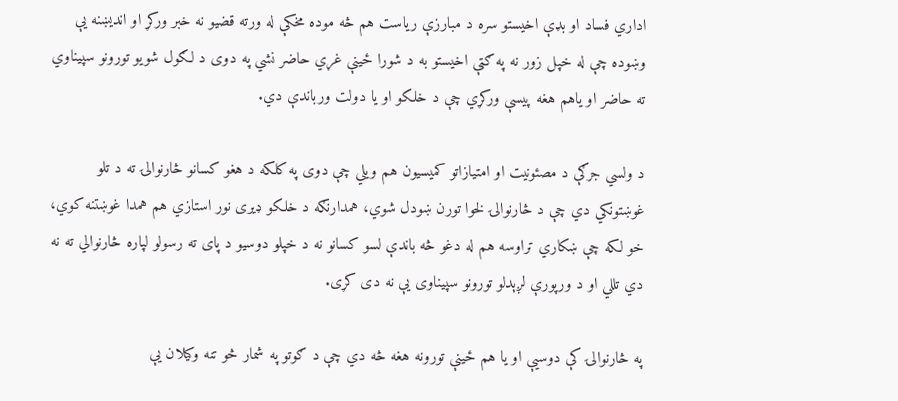اداري فساد او بډې اخيستو سره د مبارزې رياست هم څه موده مخكې له ورته قضيو نه خبر وركړ او انديښنه يې وښوده چې له خپل زور نه په ګټې اخيستو به د شورا ځينې غړي حاضر نشي په دوى د لګول شويو تورونو سپيناوي ته حاضر او ياهم هغه پيسې وركړي چې د خلكو او يا دولت ورباندې دي.

د ولسي جرګې د مصئونيت او امتيازاتو كميسيون هم ويلي چې دوى په كلكه د هغو كسانو څارنوالۍ ته د تلو غوښتونكي دي چې د څارنوالۍ لخوا تورن ښودل شوي، همدارنګه د خلكو ډيرى نور استازي هم همدا غوښتنه كوي، خو لكه چې ښكاري تراوسه هم له دغو څه باندې لسو كسانو نه د خپلو دوسيو د پاى ته رسولو لپاره څارنوالي ته نه دي تللي او د ورپورې لږېدلو تورونو سپيناوى يې نه دى كړى.

په څارنوالۍ كې دوسيې او يا هم ځينې تورونه هغه څه دي چې د ګوتو په شمار څو تنه وكيلان يې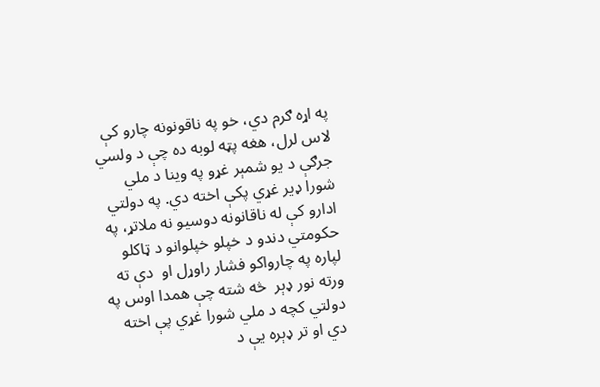په اړه ګرم دي، خو په ناقونونه چارو كې لاس لرل، هغه پټه لوبه ده چې د ولسي جرګې د يو شمېر غړو په وينا د ملي شورا ډير غړي پكې اخته دي. په دولتي ادارو كې له ناقانونه دوسيو نه ملاتړ، په حكومتي دندو د خپلو خپلوانو د ټاكلو لپاره په چارواكو فشار راوړل او  دې ته ورته نور ډېر  څه شته چې همدا اوس په دولتي كچه د ملي شورا غړي پې اخته دي او تر ډېره يې د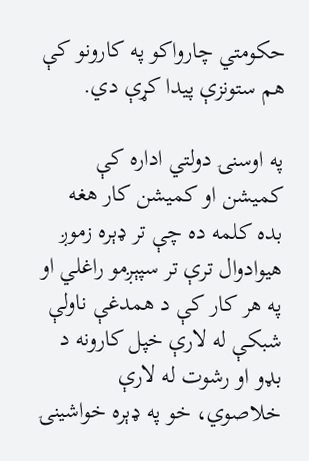حكومتي چارواكو په كارونو كې هم ستونزې پيدا كړې دي.

په اوسنۍ دولتي اداره كې كميشن او كميشن كار هغه بده كلمه ده چې تر ډېره زموږ هيوادوال ترې تر سپېږمو راغلي او په هر كار كې د همدغې ناولې شبكې له لارې خپل كارونه د بډو او رشوت له لارې خلاصوي، خو په ډېره خواشينۍ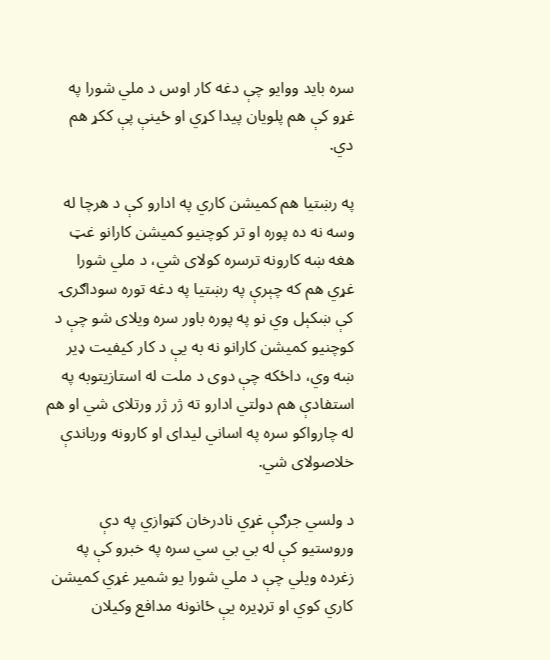سره بايد ووايو چې دغه كار اوس د ملي شورا په غړو كې هم پلويان پيدا كړي او ځينې پې ككړ هم دي.

په رښتيا هم كميشن كاري په ادارو كې د هرچا له وسه نه ده پوره او تر كوچنيو كميشن كارانو غټ هغه ښه كارونه ترسره كولاى شي، د ملي شورا غړي هم كه چېرې په رښتيا په دغه توره سوداګرۍ كې ښكېل وي نو په پوره باور سره ويلاى شو چې د كوچنيو كميشن كارانو نه به يې د كار كيفيت ډير ښه وي، داځكه چې دوى د ملت له استازيتوبه په استفادې هم دولتي ادارو ته ژر ژر ورتلاى شي او هم له چارواكو سره په اساني ليداى او كارونه ورباندې خلاصولاى شي.

د ولسي جرګې غړي نادرخان كټوازي په دې وروستيو كې له بي بي سي سره په خبرو كې په زغرده ويلي چې د ملي شورا يو شمير غړي كميشن كاري كوي او ترډيره يې ځانونه مدافع وكيلان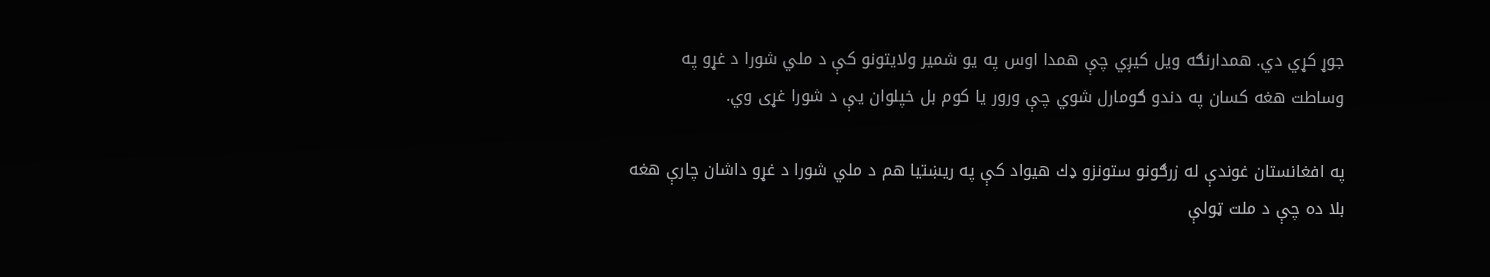جوړ كړي دي. همدارنګه ويل كيږي چې همدا اوس په يو شمير ولايتونو كې د ملي شورا د غړو په وساطت هغه كسان په دندو ګومارل شوي چې ورور يا كوم بل خپلوان يې د شورا غړى وي.

په افغانستان غوندې له زرګونو ستونزو ډك هيواد كې په ريښتيا هم د ملي شورا د غړو داشان چارې هغه بلا ده چې د ملت ټولې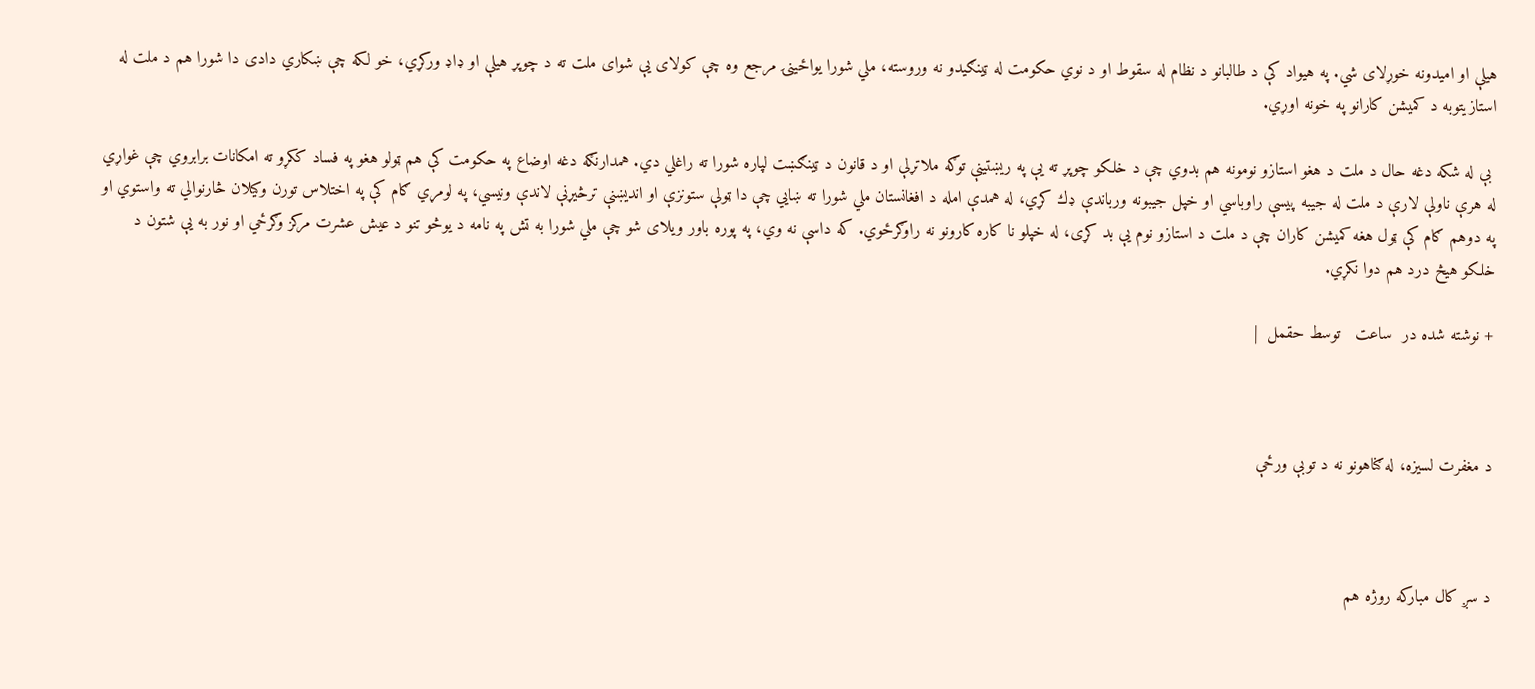هيلې او اميدونه خوړلاى شي. په هيواد كې د طالبانو د نظام له سقوط او د نوي حكومت له ټينګيدو نه وروسته، ملي شورا يواځينۍ مرجع وه چې كولاى يې شواى ملت ته د چوپړ هيلې او ډاډ وركړي، خو لكه چې ښكاري دادى دا شورا هم د ملت له استازيتوبه د كميشن كارانو په خونه اوړي.

 بې له شكه دغه حال د ملت د هغو استازو نومونه هم بدوي چې د خلكو چوپړ ته يې په ريښتينې توګه ملاتړلې او د قانون د ټينګښت لپاره شورا ته راغلي دي. همدارنګه دغه اوضاع په حكومت كې هم ټولو هغو په فساد ككړو ته امكانات برابروي چې غواړي له هرې ناولې لارې د ملت له جيبه پيسې راوباسي او خپل جيبونه ورباندې ډك كړي، له همدې امله د افغانستان ملي شورا ته ښايي چې دا ټولې ستونزې او انديښنې ترڅيړنې لاندې ونيسي، په لومړي ګام كې په اختلاس تورن وكيلان څارنوالي ته واستوي او په دوهم ګام كې ټول هغه كميشن كاران چې د ملت د استازو نوم يې بد كړى، له خپلو نا كاره كارونو نه راوګرځوي. كه داسې نه وي، په پوره باور ويلاى شو چې ملي شورا به تش په نامه د يوڅو تنو د عيش عشرت مركز وګرځي او نور به يې شتون د خلكو هيڅ درد هم دوا نكړي.

+ نوشته شده در  ساعت   توسط حقمل  |



د مغفرت لسيزه، له ګناهونو نه د توبې ورځې



د سږ كال مباركه روژه هم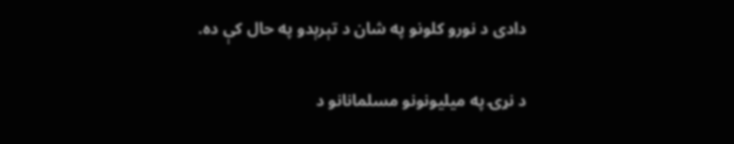دادى د نورو كلونو په شان د تېرېدو په حال كې ده.

د نړۍ په ميليونونو مسلمانانو د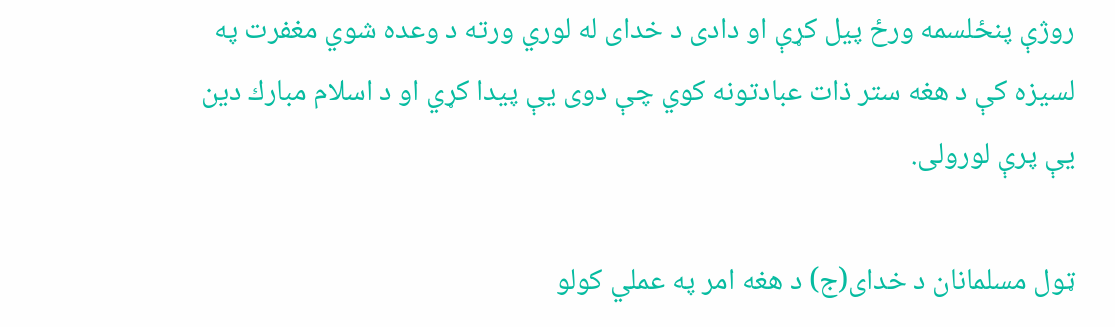روژې پنځلسمه ورځ پيل كړې او دادى د خداى له لوري ورته د وعده شوي مغفرت په لسيزه كې د هغه ستر ذات عبادتونه كوي چې دوى يې پيدا كړي او د اسلام مبارك دين يې پرې لورولى.

ټول مسلمانان د خداى(ج) د هغه امر په عملي كولو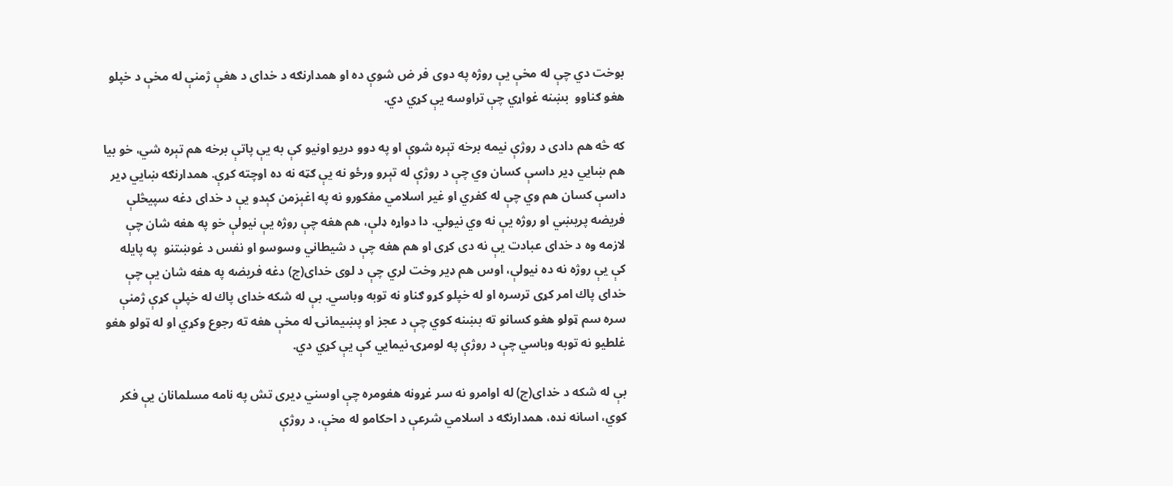بوخت دي چې له مخې يې روژه په دوى فر ض شوې ده او همدارنګه د خداى د هغې ژمنې له مخې د خپلو هغو ګناوو  بښنه غواړي چې تراوسه يې كړي دي.

كه څه هم دادى د روژې نيمه برخه تېره شوې او په دوو دريو اونيو كې به يې پاتې برخه هم تېره شي، خو بيا هم ښايي ډير داسې كسان وي چې د روژې له تېرو ورځو نه يې ګټه نه ده اوچته كړې. همدارنګه ښايي ډير داسې كسان هم وي چې له كفري او غير اسلامي مفكورو نه په اغېزمن كېدو يې د خداى دغه سپيڅلې فريضه پريښي او روژه يې نه وي نيولي. دا دواړه ډلې، هم هغه چې روژه يې نيولې خو په هغه شان چې لازمه وه د خداى عبادت يې نه دى كړى او هم هغه چې د شيطاني وسوسو او نفس د غوښتنو  په پايله كې يې روژه نه ده نيولې، اوس هم ډير وخت لري چې د لوى خداى(ج) دغه فريضه په هغه شان يې چې خداى پاك امر كړى ترسره او له خپلو كړو ګناو نه توبه وباسي. بې له شكه خداى پاك له خپلې كړې ژمنې سره سم ټولو هغو كسانو ته بښنه كوي چې د عجز او پښيمانۍ له مخې هغه ته رجوع وكړي او له ټولو هغو غلطيو نه توبه وباسي چې د روژې په لومړۍ نيمايي كې يې كړي دي.

بې له شكه د خداى(ج) له اوامرو نه سر غړونه هغومره چې اوسني ډيرى تش په نامه مسلمانان يې فكر كوي، اسانه نده، همدارنګه د اسلامي شرعې د احكامو له مخې، د روژې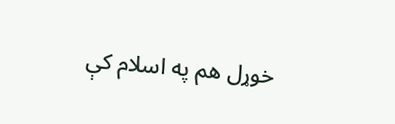خوړل هم په اسلام كې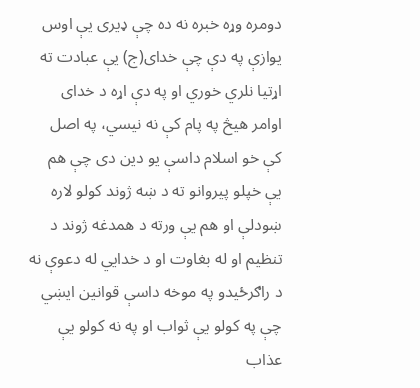دومره وړه خبره نه ده چې ډيرى يې اوس يوازې په دې چې خداى(ج) يې عبادت ته اړتيا نلري خوري او په دې اړه د خداى اوامر هيڅ په پام كې نه نيسي، په اصل كې خو اسلام داسې يو دين دى چې هم يې خپلو پيروانو ته د ښه ژوند كولو لاره ښودلې او هم يې ورته د همدغه ژوند د تنظيم او له بغاوت او د خدايي له دعوې نه د راګرځيدو په موخه داسې قوانين ايښي چې په كولو يې ثواب او په نه كولو يې عذاب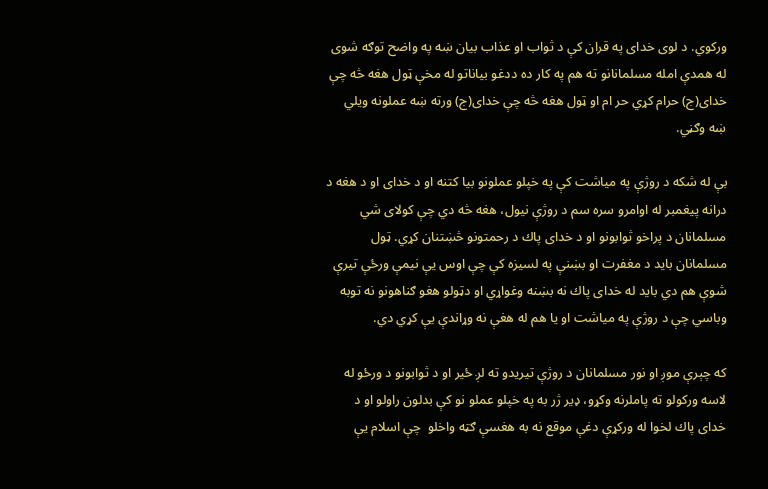وركوي. د لوى خداى په قران كې د ثواب او عذاب بيان ښه په واضح توګه شوى له همدې امله مسلمانانو ته هم په كار ده ددغو بياناتو له مخې ټول هغه څه چې خداى(ج) حرام كړي حر ام او ټول هغه څه چې خداى(ج) ورته ښه عملونه ويلي ښه وګڼي.

بې له شكه د روژې په مياشت كې په خپلو عملونو بيا كتنه او د خداى او د هغه د درانه پيغمبر له اوامرو سره سم د روژې نيول، هغه څه دي چې كولاى شي مسلمانان د پراخو ثوابونو او د خداى پاك د رحمتونو څښتنان كړي. ټول مسلمانان بايد د مغفرت او بښنې په لسيزه كې چې اوس يې نيمې ورځې تيرې شوې هم دي بايد له خداى پاك نه بښنه وغواړي او دټولو هغو ګناهونو نه توبه وباسي چې د روژې په مياشت او يا هم له هغې نه وړاندې يې كړي دي.

كه چېرې موږ او نور مسلمانان د روژې تيريدو ته لږ ځير او د ثوابونو د ورځو له لاسه وركولو ته پاملرنه وكړو، ډير ژر به په خپلو عملو نو كې بدلون راولو او د خداى پاك لخوا له وركړې دغې موقع نه به هغسې ګټه واخلو  چې اسلام يې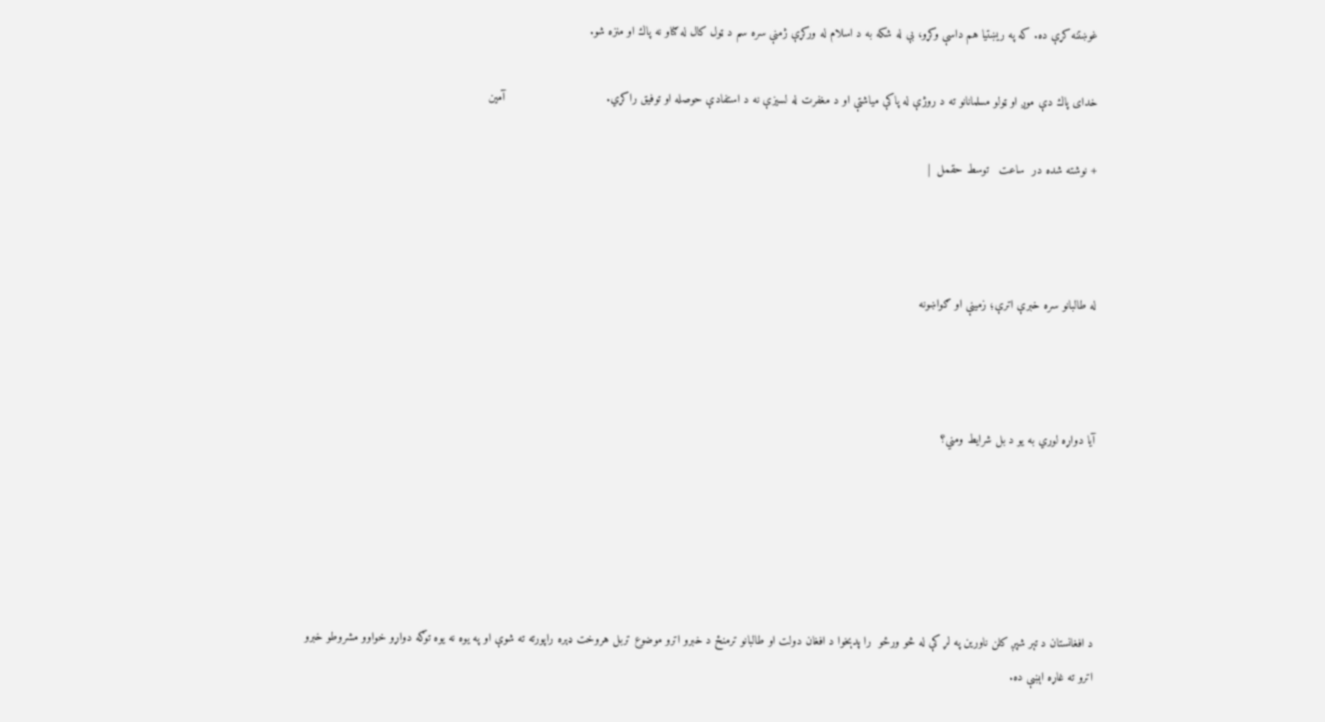غوښتنه كړې ده. كه په ريښتيا هم داسې وكړو، بې له شكه به د اسلام له وركړې ژمنې سره سم د ټول كال له ګناو نه پاك او منزه شو.

خداى پاك دې موږ او ټولو مسلمانانو ته د روژې له پاكې مياشتې او د مغفرت له لسيزې نه د استفادې حوصله او توفيق راكړي.                             آمين

+ نوشته شده در  ساعت   توسط حقمل  |



له طالبانو سره خبرې اترې؛ زمينې او ګواښونه



آيا دواړه لوري به يو د بل شرايط ومني؟





د افغانستان د تېر شپږ كلن ناورين په لړ كې له څو ورځو  را پدېخوا د افغان دولت او طالبانو ترمنځ د خبرو اترو موضوع تربل هروخت ډېره راپورته ته شوې او په يوه نه يوه توګه دواړو خواوو مشروطو خبرو اترو ته غاړه اېښې ده.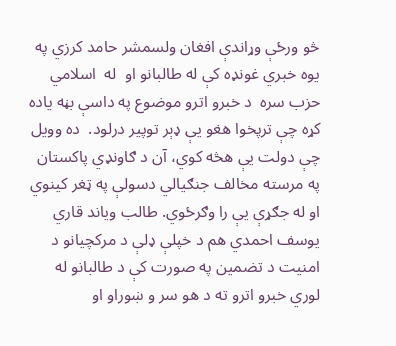څو ورځې وړاندې افغان ولسمشر حامد كرزي په يوه خبري غونډه كې له طالبانو او  له  اسلامي حزب سره  د خبرو اترو موضوع په داسې بڼه ياده كړه چې ترپخوا هغو يې ډېر توپير درلود.  ده وويل چې دولت يې هڅه كوي، آن د ګاونډي پاكستان په مرسته مخالف جنګيالي دسولې په ټغر كينوي او له جګړې يې را وګرځوي. طالب وياند قاري يوسف احمدي هم د خپلې ډلې د مركچيانو د امنيت د تضمين په صورت كې د طالبانو له لوري خبرو اترو ته د هو سر و ښوراو او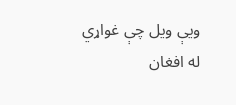ويې ويل چې غواړي له افغان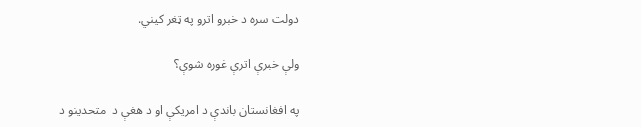دولت سره د خبرو اترو په ټغر كيني.

ولې خبرې اترې غوره شوې؟

په افغانستان باندې د امريكې او د هغې د  متحدينو د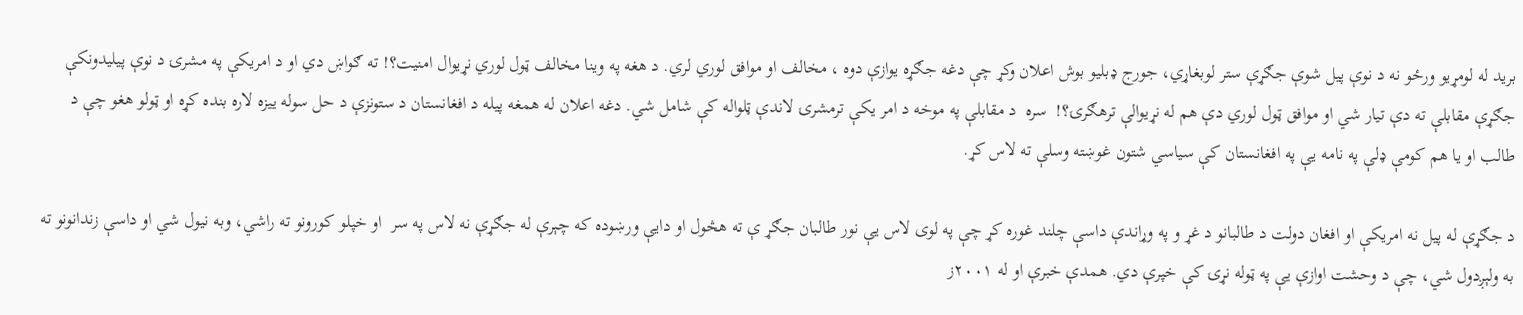بريد له لومړيو ورځو نه د نوې پيل شوې جګړې ستر لوبغاړي، جورج ډبليو بوش اعلان وكړ چې دغه جګړه يوازې دوه ، مخالف او موافق لوري لري. د هغه په وينا مخالف ټول لوري نړيوال امنيت؟! ته ګواښ دي او د امريكې په مشرۍ د نوې پيليدونكې جګړې مقابلې ته دې تيار شي او موافق ټول لوري دې هم له نړيوالې ترهګرۍ؟!  سره  د مقابلې په موخه د امر يكې ترمشرۍ لاندې ټلواله كې شامل شي. دغه اعلان له همغه پيله د افغانستان د ستونزې د حل سوله ييزه لاره بنده كړه او ټولو هغو چې د طالب او يا هم كومې ډلې په نامه يې په افغانستان كې سياسي شتون غوښته وسلې ته لاس كړ.

د جګړې له پيل نه امريكې او افغان دولت د طالبانو د غړ و په وړاندې داسې چلند غوره كړ چې په لوى لاس يې نور طالبان جګړ ې ته هڅول او دايې ورښوده كه چېرې له جګړې نه لاس په سر  او خپلو كورونو ته راشي، وبه نيول شي او داسې زندانونو ته به ولېږدول شي، چې د وحشت اوازې يې په ټوله نړۍ كې خپرې دي. همدې خبرې او له ۲۰۰۱ز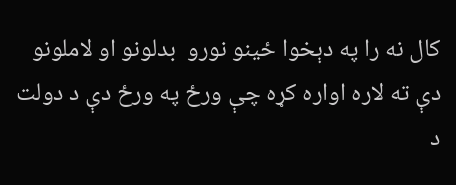كال نه را په دېخوا ځينو نورو  بدلونو او لاملونو دې ته لاره اواره كړه چې ورځ په ورځ دې د دولت د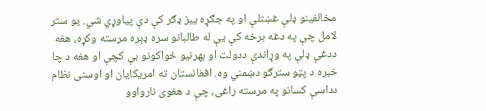مخالفينو ډلې غښتلې او په جګړه ييز ډګر كې دې پياوړي شي. يو ستر لامل چې په دغه برخه كې يې له طالبانو سره ډېره مرسته وكړه، هغه ددغې ډلې په وړاندې ددولت او بهرنيو ځواكونو بې كچې او هغه د چا خبره د پټو سترګو دښمني وه. افغانستان ته امريكايان او اوسنى نظام دداسې كسانو په مرسته راغى، چې د هغوى نارواوو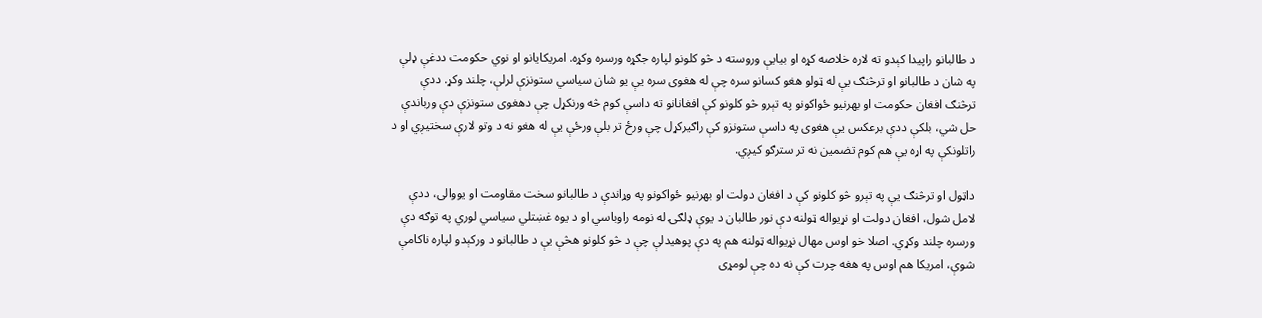د طالبانو راپيدا كېدو ته لاره خلاصه كړه او بيايې وروسته د څو كلونو لپاره جګړه ورسره وكړه. امريكايانو او نوي حكومت ددغې ډلې په شان د طالبانو او ترڅنګ يې له ټولو هغو كسانو سره چې له هغوى سره يې يو شان سياسي ستونزې لرلې، چلند وكړ. ددې ترڅنګ افغان حكومت او بهرنيو ځواكونو په تېرو څو كلونو كې افغانانو ته داسې كوم څه ورنكړل چې دهغوى ستونزې دې ورباندې حل شي، بلكې ددې برعكس يې هغوى په داسې ستونزو كې راګيركړل چې ورځ تر بلې ورځې يې له هغو نه د وتو لارې سختيږي او د راتلونكې په اړه يې هم كوم تضمين نه تر سترګو كيږي.

داټول او ترڅنګ يې په تېرو څو كلونو كې د افغان دولت او بهرنيو ځواكونو په وړاندې د طالبانو سخت مقاومت او يووالى، ددې لامل شول، افغان دولت او نړيواله ټولنه دې نور طالبان د يوې ډلګۍ له نومه راوباسي او د يوه غښتلي سياسي لوري په توګه دې ورسره چلند وكړي. اصلا خو اوس مهال نړيواله ټولنه هم په دې پوهيدلې چې د څو كلونو هڅې يې د طالبانو د وركېدو لپاره ناكامې شوې، امريكا هم اوس په هغه چرت كې نه ده چې لومړى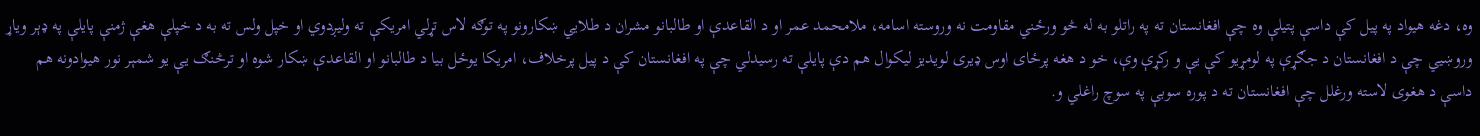وه، دغه هيواد په پيل كې داسې پتيلې وه چې افغانستان ته په راتلو به له څو ورځني مقاومت نه وروسته اسامه، ملامحمد عمر او د القاعدې او طالبانو مشران د طلايي ښكارونو په توګه لاس تړلي امريكې ته وليږدوي او خپل ولس ته به د خپلې هغې ژمنې پايلې په ډېر وياړ وروښيي چې د افغانستان د جګړې په لومړيو كې يې و ركړې وې، خو د هغه پرځاى اوس ډيرى لويديز ليكوال هم دې پايلې ته رسيدلي چې په افغانستان كې د پيل پرخلاف، امريكا يوځل بيا د طالبانو او القاعدې ښكار شوه او ترڅنګ يې يو شمېر نور هيوادونه هم داسې د هغوى لاسته ورغلل چې افغانستان ته د پوره سوبې په سوچ راغلي و.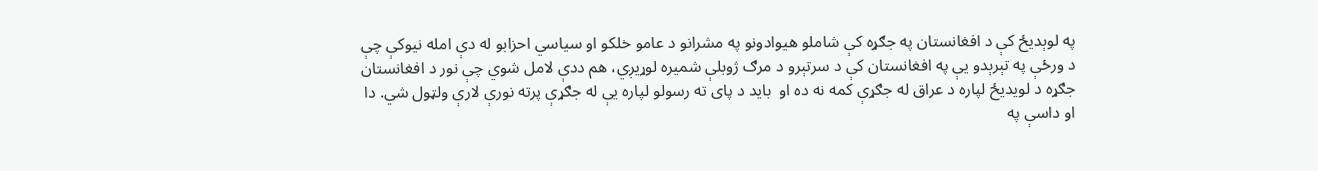په لوېديځ كې د افغانستان په جګړه كې شاملو هيوادونو په مشرانو د عامو خلكو او سياسي احزابو له دې امله نيوكې چې د ورځې په تېرېدو يې په افغانستان كې د سرتېرو د مرګ ژوبلې شميره لوړيږي، هم ددې لامل شوي چې نور د افغانستان جګړه د لويديځ لپاره د عراق له جګړې كمه نه ده او  بايد د پاى ته رسولو لپاره يې له جګړې پرته نورې لارې ولټول شي. دا او داسې په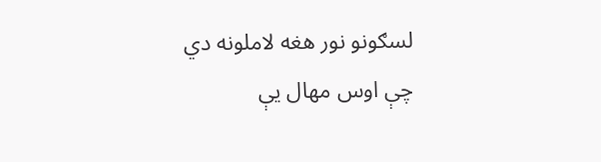لسګونو نور هغه لاملونه دي چې اوس مهال يې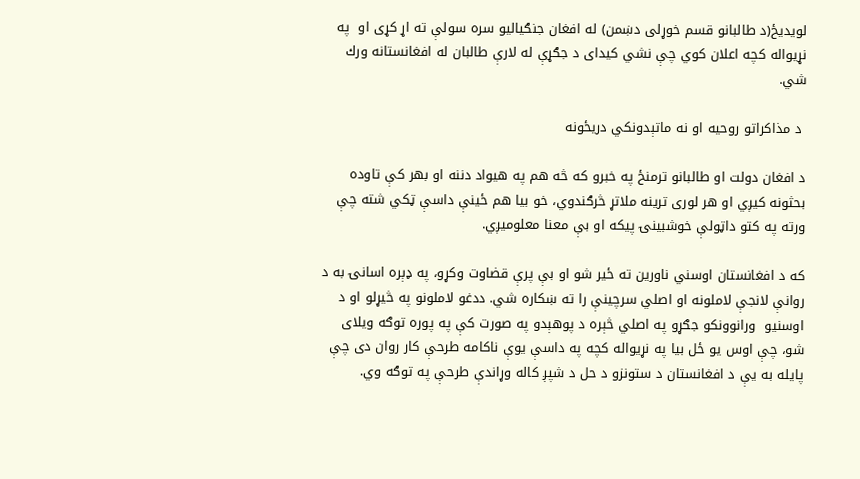لويديځ(د طالبانو قسم خوړلى دښمن) له افغان جنګياليو سره سولې ته اړ كړى او  په نړيواله كچه اعلان كوي چې نشي كيداى د جګړې له لارې طالبان له افغانستانه ورك شي.

 د مذاكراتو روحيه او نه ماتېدونكي دريځونه

د افغان دولت او طالبانو ترمنځ په خبرو كه څه هم په هيواد دننه او بهر كې تاوده بحثونه كيږي او هر لورى ترينه ملاتړ څرګندوي، خو بيا هم ځينې داسې ټكي شته چې ورته په كتو داټولې خوشبينۍ پيكه او بې معنا معلوميږي.

كه د افغانستان اوسني ناورين ته ځير شو او بې پرې قضاوت وكړو، په ډېره اسانۍ به د روانې لانجې لاملونه او اصلي سرچينې را ته ښكاره شي. ددغو لاملونو په څيړلو او د اوسنيو  ورانوونكو جګړو په اصلي څېره د پوهېدو په صورت كې په پوره توګه ويلاى شو، چې اوس يو ځل بيا په نړيواله كچه په داسې يوې ناكامه طرحې كار روان دى چې پايله به يې د افغانستان د ستونزو د حل د شپږ كاله وړاندې طرحې په توګه وي.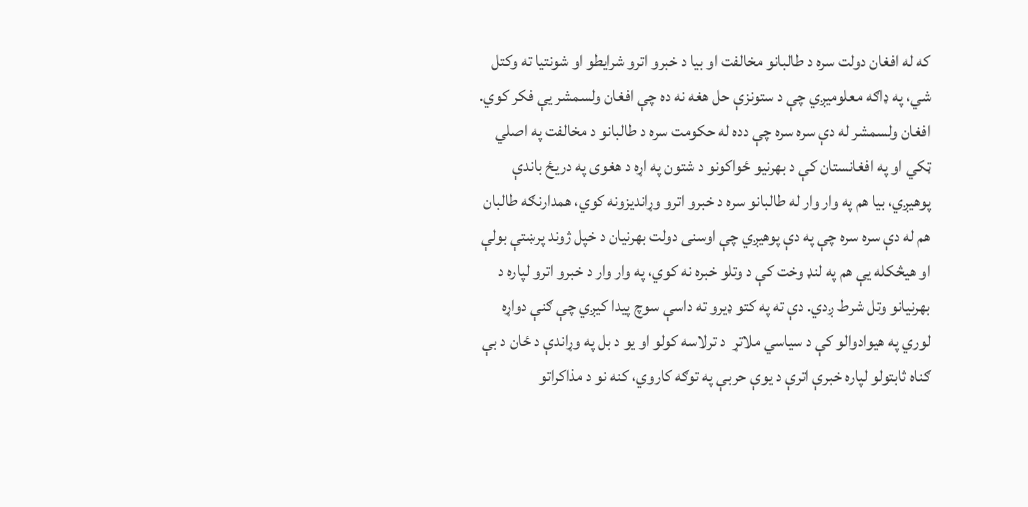كه له افغان دولت سره د طالبانو مخالفت او بيا د خبرو اترو شرايطو او شونتيا ته وكتل شي، په ډاګه معلوميږي چې د ستونزې حل هغه نه ده چې افغان ولسمشر يې فكر كوي. افغان ولسمشر له دې سره سره چې دده له حكومت سره د طالبانو د مخالفت په اصلي ټكي او په افغانستان كې د بهرنيو ځواكونو د شتون په اړه د هغوى په دريځ باندې پوهيږي، بيا هم په وار وار له طالبانو سره د خبرو اترو وړانديزونه كوي، همدارنګه طالبان هم له دې سره سره چې په دې پوهيږي چې اوسنى دولت بهرنيان د خپل ژوند پرښتې بولې او هيڅكله يې هم په لنډ وخت كې د وتلو خبره نه كوي، په وار وار د خبرو اترو لپاره د بهرنيانو وتل شرط ږدي. دې ته په كتو ډيرو ته داسې سوچ پيدا كيږي چې ګنې دواړه لوري په هيوادوالو كې د سياسي ملاتړ  د ترلاسه كولو او يو د بل په وړاندې د ځان د بې ګناه ثابتولو لپاره خبرې اترې د يوې حربې په توګه كاروي، كنه نو د مذاكراتو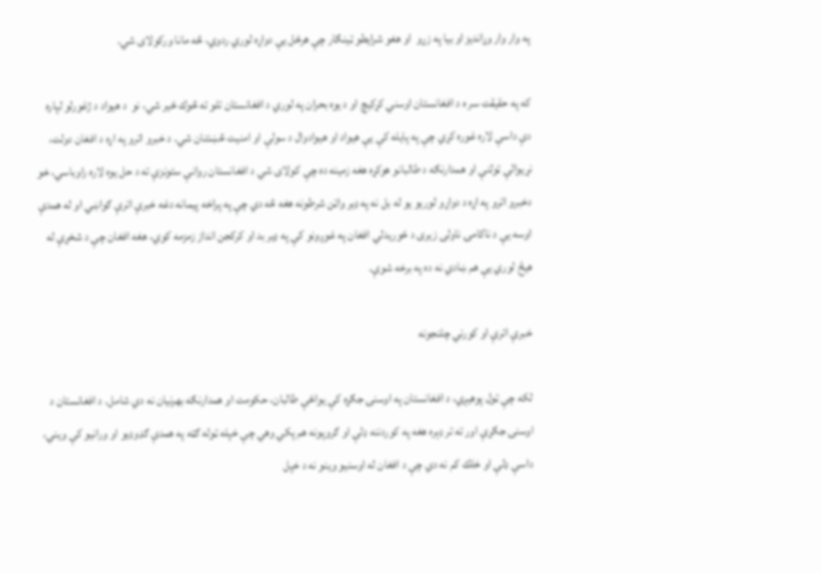په وار وار وړانديز او بيا په زړو  او هغو شرايطو ټينګار چې هرځل يې دواړه لوري ردوي، څه مانا وركولاى شي.

كه په حقيقت سر ه د افغانستان اوسني كړكيچ او د يوه بحران په لوري د افغانستان تلو ته څوك ځير شي، نو  د هيواد د ژغورلو لپاره دې داسې لاره غوره كړي چې په پايله كې يې هيواد او هيوادوال د سولې او امنيت څښتنان شي. د خبرو اترو په اړه د افغان دولت، نړيوالې ټولنې او همدارنګه د طالبانو هوكړه هغه زمينه ده چې كولاى شي د افغانستان روانې ستونزې ته د حل يوه لاره راوباسي، خو  دخبرو اترو په اړه د دواړو لوريو يو له بل نه په ډير واټن شرطونه هغه څه دي چې په پراخه پيمانه دغه خبرې اترې ګواښي او له همدې اوسه يې د ناكامۍ ناولى زيرى د ځوريدلي افغان په غوږونو كې په ډير بد او كركجن انداز زمزمه كوي، هغه افغان چې د شخړې له هيڅ لوري يې هم ښادي نه ده په برخه شوې.

خبرې اترې او كورني چلنجونه

لكه چې ټول پوهيږي، د افغانستان په اوسنۍ جګړه كې يواځې طالبان، حكومت او همدارنګه بهرنيان نه دي شامل. د افغانستان د اوسنۍ جګړې اور ته تر ډېره هغه په كوردننه ډلې او ګروپونه هم پكي وهي چې خپله ټوله ګټه په همدې ګډوډيو او ورانيو كې ويني، داسې ډلې او خلك كم نه دي چې د افغان له اوسنيو وينو نه د خپل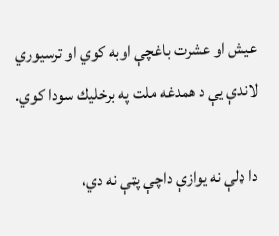عيش او عشرت باغچې اوبه كوي او ترسيوري لاندې يې د همدغه ملت په برخليك سودا كوي.

دا ډلې نه يوازې داچې پټې نه دي،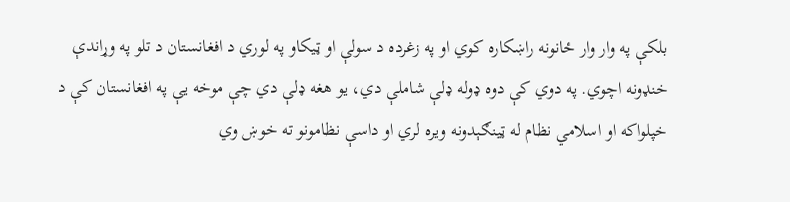بلكې په وار وار ځانونه راښكاره كوي او په زغرده د سولې او ټيكاو په لوري د افغانستان د تلو په وړاندې خنډونه اچوي. په دوي كې دوه ډوله ډلې شاملې دي، يو هغه ډلې دي چې موخه يې په افغانستان كې د خپلواكه او اسلامي نظام له ټينګېدونه ويره لري او داسې نظامونو ته خوښ وي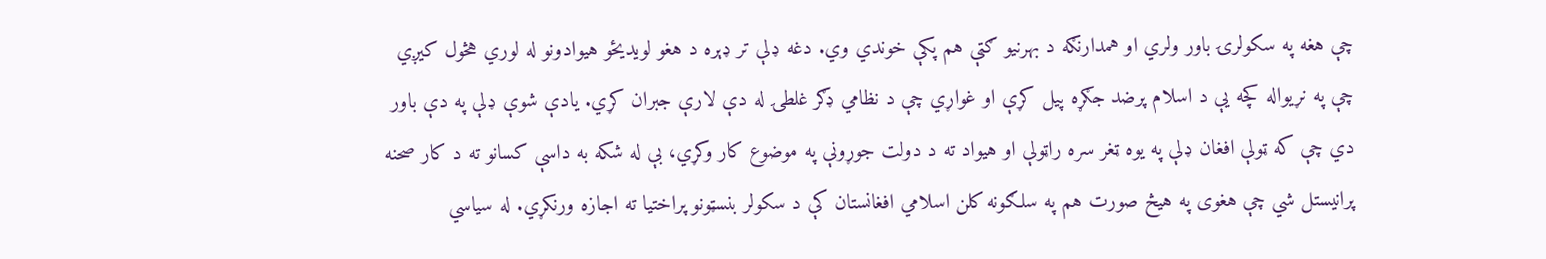چې هغه په سكولرۍ باور ولري او همدارنګه د بهرنيو ګټې هم پكې خوندي وي. دغه ډلې تر ډېره د هغو لويديځو هيوادونو له لوري هڅول كيږي چې په نړيواله كچه يې د اسلام پرضد جګړه پيل كړې او غواړي چې د نظامي ډګر غلطۍ له دې لارې جبران كړي. يادې شوې ډلې په دې باور دي چې كه ټولې افغان ډلې په يوه ټغر سره راټولې او هيواد ته د دولت جوړونې په موضوع كار وكړي، بې له شكه به داسې كسانو ته د كار صحنه پرانيستل شي چې هغوى په هيڅ صورت هم په سلګونه كلن اسلامي افغانستان كې د سكولر بنسټونو پراختيا ته اجازه ورنكړي. له سياسي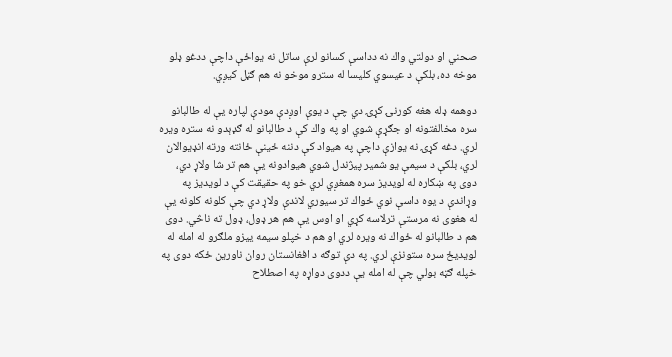صحني او دولتي واك نه دداسې كسانو لرې ساتل نه يواځې داچې ددغو ډلو موخه ده، بلكې د عيسوي كليسا له سترو موخو نه هم ګڼل كيږي.

دوهمه ډله هغه كورنۍ كړۍ دي چې د يوې اوږدې مودې لپاره يې له طالبانو سره مخالفتونه او جګړې شوي او په واك كې د طالبانو له ګډېدو نه ستره ويره لري. دغه كړۍ نه يوازې داچې په هيواد كې دننه ځينې ځانته ورته انډيوالان لري، بلكې د سيمې يو شمير پيژندل شوي هيوادونه يې هم تر شا ولاړ دي، دوى په ښكاره له لويديز سره همغږي لري خو په حقيقت كې د لويديز په وړاندې د يوه داسې نوي ځواك تر سيوري لاندې ولاړ دي چې كلونه كلونه يې له هغوى نه مرستې ترلاسه كړي او اوس يې هم هر ډول، ډول ته ناڅي. دوى هم د طالبانو له ځواك نه ويره لري او هم د خپلو سيمه ييزو ملګرو له امله له لويديځ سره ستونزې لري. په دې توګه د افغانستان روان ناورين ځكه دوى په خپله ګټه بولي چې له امله يې ددوى دواړه په اصطلاح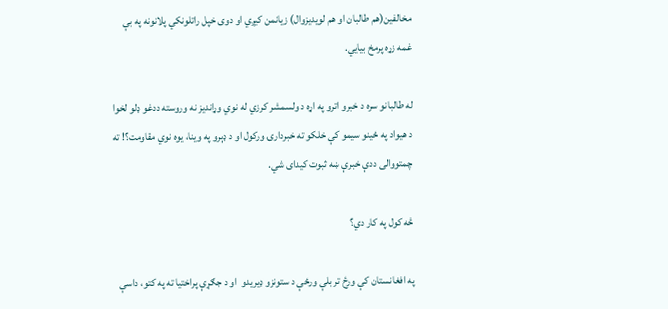مخالفين(هم طالبان او هم لويديزوال) زيانمن كيږي او دوى خپل راتلونكي پلانونه په بې غمه زړه پرمخ بيايي.

له طالبانو سره د خبرو اترو په اړه د ولسمشر كرزي له نوي وړانديز نه وروسته ددغو ډلو لخوا د هيواد په ځينو سيمو كې خلكو ته خبردارۍ وركول او د ډېرو په وينا، يوه نوي مقاومت؟! ته چمتووالى ددې خبرې ښه ثبوت كيداى شي.

څه كول په كار دي؟

په افغانستان كې ورځ تر بلې ورځې د ستونزو ډيريدو  او د جګړې پراختيا ته په كتو، داسې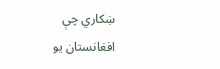ښكاري چې افغانستان يو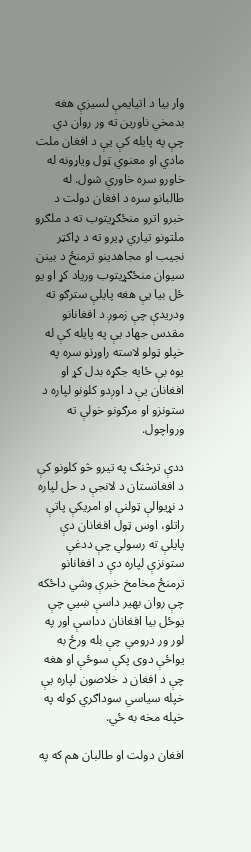وار بيا د اتيايمې لسيزې هغه بدمخي ناورين ته ور روان دي چې په پايله كې يې د افغان ملت مادي او معنوي ټول وياړونه له خاورو سره خاورې شول. له طالبانو سره د افغان دولت د خبرو اترو منځګړيتوب ته د ملګرو ملتونو تياري ډيرو ته د ډاكټر نجيب او مجاهدينو ترمنځ د بينن سيوان منځګړيتوب ورياد كړ او يو ځل بيا يې هغه پايلې سترګو ته ودريدې چې زموږ د افغانانو مقدس جهاد يې په پايله كې له خپلو ټولو لاسته راوړنو سره په يوه بې ځايه جګړه بدل كړ او افغانان يې د اوږدو كلونو لپاره د ستونزو او مرګونو خولې ته ورواچول.

ددې ترڅنګ په تيرو څو كلونو كې د افغانستان د لانجې د حل لپاره د نړيوالې ټولنې او امريكې پاتې راتلو، اوس ټول افغانان دې پايلې ته رسولي چې ددغې ستونزې لپاره دې د افغانانو ترمنځ مخامخ خبرې وشي داځكه چې روان بهير داسې ښيي چې يوځل بيا افغانان دداسې اور په لور ور درومي چې بله ورځ به يواځې دوى پكې سوځې او هغه چې د افغان د خلاصون لپاره يې خپله سياسي سوداګري كوله په خپله مخه به ځي.

افغان دولت او طالبان هم كه په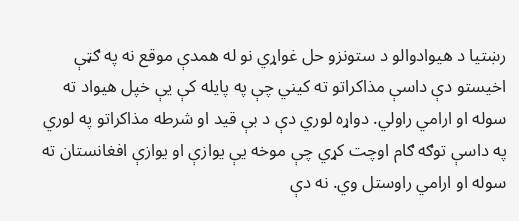رښتيا د هيوادوالو د ستونزو حل غواړي نو له همدې موقع نه په ګټې اخيستو دې داسې مذاكراتو ته كيني چې په پايله كې يې خپل هيواد ته سوله او ارامي راولي. دواړه لوري دې د بې قيد او شرطه مذاكراتو په لوري په داسې توګه ګام اوچت كړي چې موخه يې يوازې او يوازې افغانستان ته سوله او ارامي راوستل وي. نه دې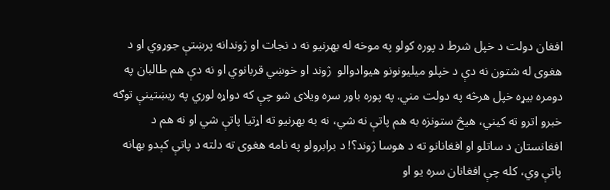افغان دولت د خپل شرط د پوره كولو په موخه له بهرنيو نه د نجات او ژوندانه پرښتې جوړوي او د هغوى له شتون نه دې د خپلو ميليونونو هيوادوالو  ژوند او خوښي قربانوي او نه دې هم طالبان په دومره بيړه خپل هرڅه په دولت مني. په پوره باور سره ويلاى شو چې كه دواړه لوري په ريښتينې توګه خبرو اترو ته كيني، هيڅ ستونزه به هم پاتې نه شي، نه به بهرنيو ته اړتيا پاتې شي او نه هم د افغانستان د ساتلو او افغانانو ته د هوسا ژوند؟! د برابرولو په نامه هغوى ته دلته د پاتې كېدو بهانه پاتې وي، كله چې افغانان سره يو او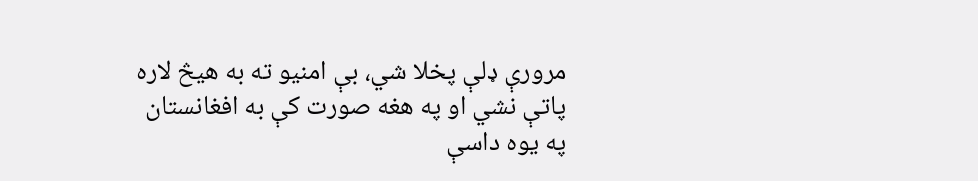مرورې ډلې پخلا شي، بې امنيو ته به هيڅ لاره پاتې نشي او په هغه صورت كې به افغانستان په يوه داسې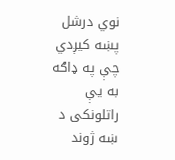نوي درشل پښه كيږدي چې په ډاګه به يې راتلونكى د ښه ژوند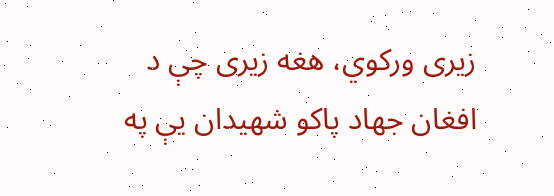زيرى وركوي، هغه زيرى چې د افغان جهاد پاكو شهيدان يې په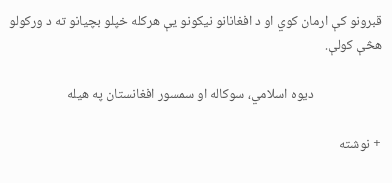قبرونو كې ارمان كوي او د افغانانو نيكونو يې هركله خپلو بچيانو ته د وركولو هڅې كولې.

                      ديوه اسلامي، سوكاله او سمسور افغانستان په هيله

+ نوشته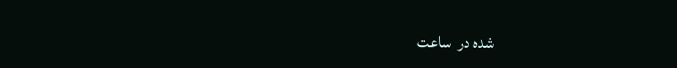شده در  ساعت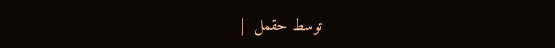توسط حقمل  |